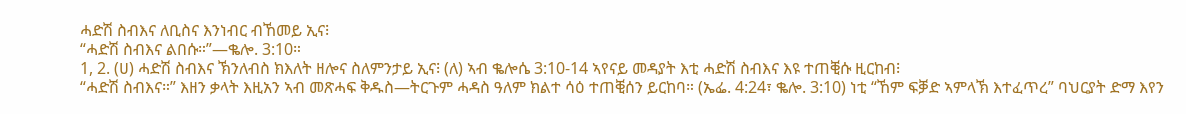ሓድሽ ስብእና ለቢስና እንነብር ብኸመይ ኢና፧
“ሓድሽ ስብእና ልበሱ።”—ቈሎ. 3:10።
1, 2. (ሀ) ሓድሽ ስብእና ኽንለብስ ክእለት ዘሎና ስለምንታይ ኢና፧ (ለ) ኣብ ቈሎሴ 3:10-14 ኣየናይ መዳያት እቲ ሓድሽ ስብእና እዩ ተጠቒሱ ዚርከብ፧
“ሓድሽ ስብእና።” እዘን ቃላት እዚአን ኣብ መጽሓፍ ቅዱስ—ትርጉም ሓዳስ ዓለም ክልተ ሳዕ ተጠቒሰን ይርከባ። (ኤፌ. 4:24፣ ቈሎ. 3:10) ነቲ “ኸም ፍቓድ ኣምላኽ እተፈጥረ” ባህርያት ድማ እየን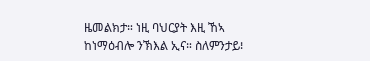ዜመልክታ። ነዚ ባህርያት እዚ ኸኣ ከነማዕብሎ ንኽእል ኢና። ስለምንታይ፧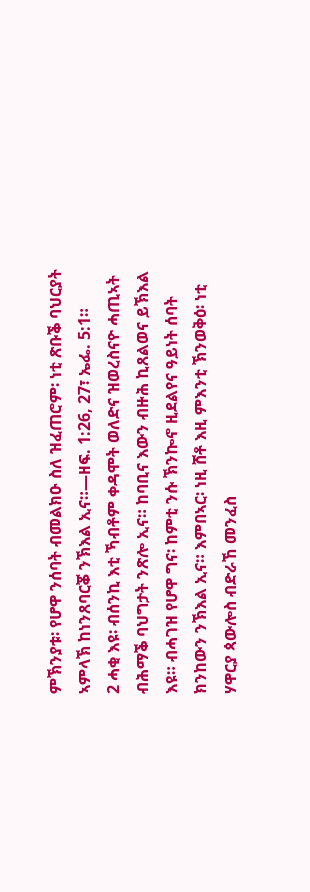ምኽንያቱ፡ የሆዋ ንሰባት ብመልክዑ ስለ ዝፈጠሮም፡ ነቲ ጽቡቕ ባህርያት ኣምላኽ ከነንጸባርቖ ንኽእል ኢና።—ዘፍ. 1:26, 27፣ ኤፌ. 5:1።
2 ሓቂ እዩ፡ ብሰንኪ እቲ ኻብቶም ቀዳሞት ወለድና ዝወረስናዮ ሓጢኣት ብሕማቕ ባህግታት ንጽሎ ኢና። ከባቢና እውን ብዙሕ ኪጸልወና ይኽእል እዩ። ብሓገዝ የሆዋ ግና፡ ከምቲ ንሱ ኽንኰኖ ዚደልየና ዓይነት ሰባት ክንከውን ንኽእል ኢና። እምበኣር፡ ነዚ ሸቶ እዚ ምእንቲ ኽንወቅዕ፡ ነቲ ሃዋርያ ጳውሎስ ብድራኸ መንፈስ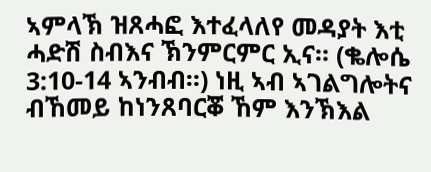ኣምላኽ ዝጸሓፎ እተፈላለየ መዳያት እቲ ሓድሽ ስብእና ኽንምርምር ኢና። (ቈሎሴ 3:10-14 ኣንብብ።) ነዚ ኣብ ኣገልግሎትና ብኸመይ ከነንጸባርቖ ኸም እንኽእል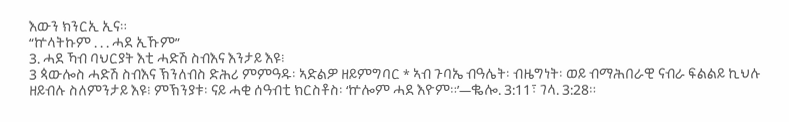እውን ክንርኢ ኢና።
“ኵላትኩም . . . ሓደ ኢኹም”
3. ሓደ ኻብ ባህርያት እቲ ሓድሽ ስብእና እንታይ እዩ፧
3 ጳውሎስ ሓድሽ ስብእና ኽንለብስ ድሕሪ ምምዓዱ፡ ኣድልዎ ዘይምግባር * ኣብ ጉባኤ ብዓሌት፡ ብዜግነት፡ ወይ ብማሕበራዊ ናብራ ፍልልይ ኪህሉ ዘይብሉ ስለምንታይ እዩ፧ ምኽንያቱ፡ ናይ ሓቂ ሰዓብቲ ክርስቶስ፡ ‘ኵሎም ሓደ እዮም።’—ቈሎ. 3:11፣ ገላ. 3:28።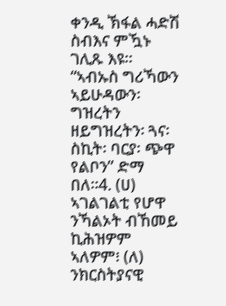ቀንዲ ኽፋል ሓድሽ ስብእና ምዃኑ ገሊጹ እዩ። “ኣብኡስ ግሪኻውን ኣይሁዳውን፡ ግዝረትን ዘይግዝረትን፡ ጓና፡ ስኪት፡ ባርያ፡ ጭዋ የልቦን” ድማ በለ።4. (ሀ) ኣገልገልቲ የሆዋ ንኻልኦት ብኸመይ ኪሕዝዎም ኣለዎም፧ (ለ) ንክርስትያናዊ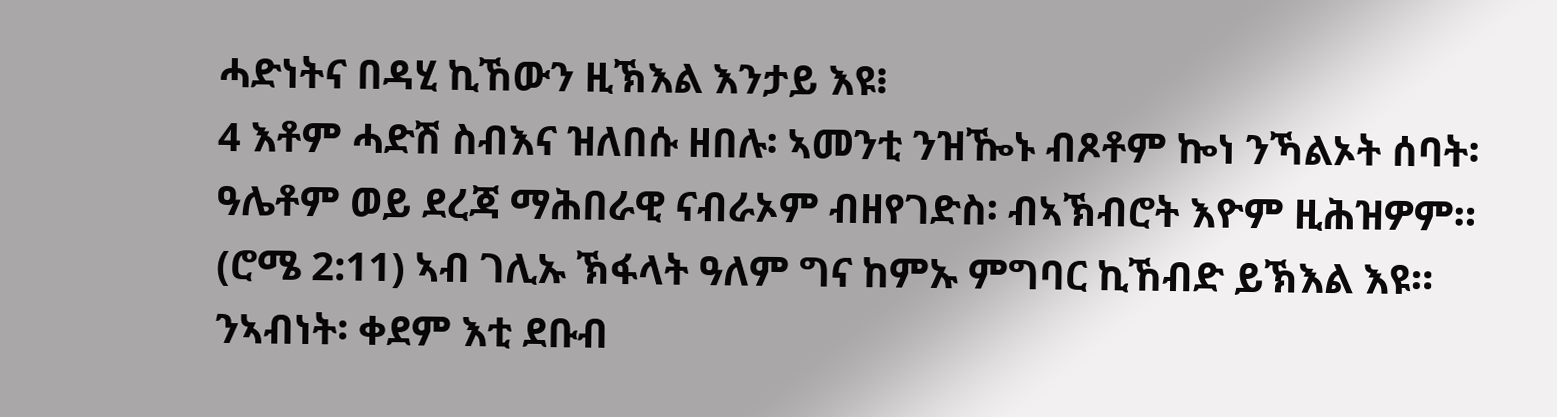ሓድነትና በዳሂ ኪኸውን ዚኽእል እንታይ እዩ፧
4 እቶም ሓድሽ ስብእና ዝለበሱ ዘበሉ፡ ኣመንቲ ንዝዀኑ ብጾቶም ኰነ ንኻልኦት ሰባት፡ ዓሌቶም ወይ ደረጃ ማሕበራዊ ናብራኦም ብዘየገድስ፡ ብኣኽብሮት እዮም ዚሕዝዎም። (ሮሜ 2:11) ኣብ ገሊኡ ኽፋላት ዓለም ግና ከምኡ ምግባር ኪኸብድ ይኽእል እዩ። ንኣብነት፡ ቀደም እቲ ደቡብ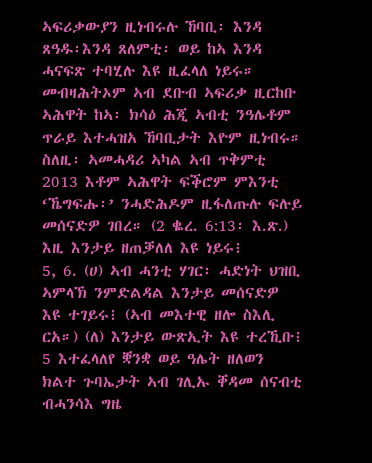ኣፍሪቃውያን ዚነብሩሉ ኸባቢ፡ እንዳ ጸዓዱ፡እንዳ ጸለምቲ፡ ወይ ከኣ እንዳ ሓናፍጽ ተባሂሉ እዩ ዚፈላለ ነይሩ። መብዛሕትኦም ኣብ ደቡብ ኣፍሪቃ ዚርከቡ ኣሕዋት ከኣ፡ ክሳዕ ሕጂ ኣብቲ ንዓሌቶም ጥራይ እተሓዝአ ኸባቢታት እዮም ዚነብሩ። ስለዚ፡ ኣመሓዳሪ ኣካል ኣብ ጥቅምቲ 2013 እቶም ኣሕዋት ፍቕሮም ምእንቲ ‘ኼግፍሑ፡’ ንሓድሕዶም ዚፋለጡሉ ፍሉይ መሰናድዎ ገበረ። (2 ቈረ. 6:13፡ እ.ጽ.) እዚ እንታይ ዘጠቓለለ እዩ ነይሩ፧
5, 6. (ሀ) ኣብ ሓንቲ ሃገር፡ ሓድነት ህዝቢ ኣምላኽ ንምድልዳል እንታይ መሰናድዎ እዩ ተገይሩ፧ (ኣብ መእተዊ ዘሎ ስእሊ ርአ።) (ለ) እንታይ ውጽኢት እዩ ተረኺቡ፧
5 እተፈላለየ ቛንቋ ወይ ዓሌት ዘለወን ክልተ ጉባኤታት ኣብ ገሊኡ ቐዳመ ሰናብቲ ብሓንሳእ ግዜ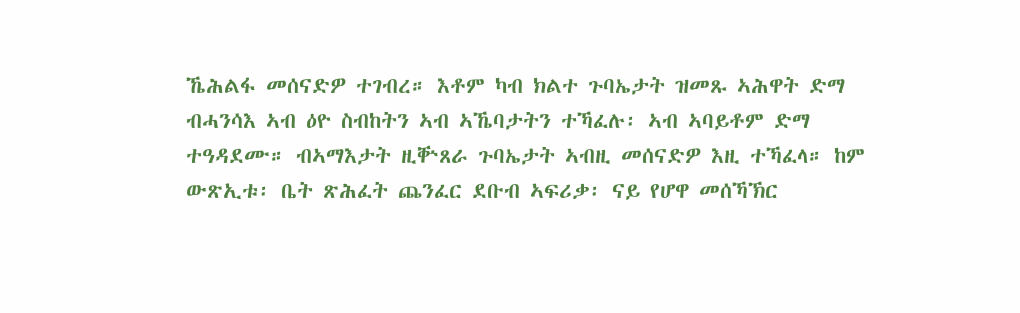ኼሕልፋ መሰናድዎ ተገብረ። እቶም ካብ ክልተ ጉባኤታት ዝመጹ ኣሕዋት ድማ ብሓንሳእ ኣብ ዕዮ ስብከትን ኣብ ኣኼባታትን ተኻፈሉ፡ ኣብ ኣባይቶም ድማ ተዓዳደሙ። ብኣማእታት ዚቝጸራ ጉባኤታት ኣብዚ መሰናድዎ እዚ ተኻፈላ። ከም ውጽኢቱ፡ ቤት ጽሕፈት ጨንፈር ደቡብ ኣፍሪቃ፡ ናይ የሆዋ መሰኻኽር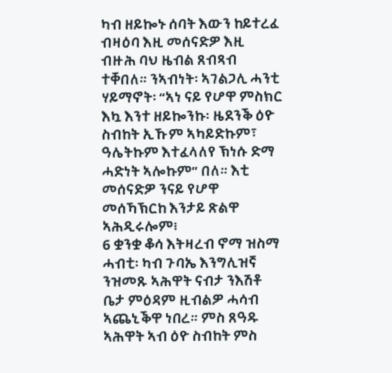ካብ ዘይኰኑ ሰባት እውን ከይተረፈ ብዛዕባ እዚ መሰናድዎ እዚ ብዙሕ ባህ ዜብል ጸብጻብ ተቐበለ። ንኣብነት፡ ኣገልጋሊ ሓንቲ ሃይማኖት፡ “ኣነ ናይ የሆዋ ምስክር እኳ እንተ ዘይኰንኩ፡ ዜደንቕ ዕዮ ስብከት ኢኹም ኣካይድኩም፣ ዓሌትኩም እተፈላለየ ኽነሱ ድማ ሓድነት ኣሎኩም” በለ። እቲ መሰናድዎ ንናይ የሆዋ መሰኻኽርከ እንታይ ጽልዋ ኣሕዲሩሎም፧
6 ቋንቋ ቆሳ እትዛረብ ኖማ ዝስማ ሓብቲ፡ ካብ ጉባኤ እንግሊዝኛ ንዝመጹ ኣሕዋት ናብታ ንእሽቶ ቤታ ምዕዳም ዚብልዎ ሓሳብ ኣጨኒቕዋ ነበረ። ምስ ጸዓዱ ኣሕዋት ኣብ ዕዮ ስብከት ምስ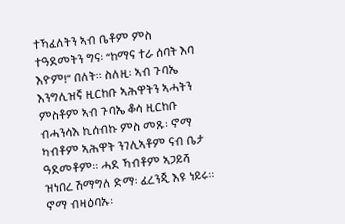ተኻፈለትን ኣብ ቤቶም ምስ ተዓደመትን ግና፡ “ከማና ተራ ሰባት እባ እዮም!” በለት። ስለዚ፡ ኣብ ጉባኤ እንግሊዝኛ ዚርከቡ ኣሕዋትን ኣሓትን ምስቶም ኣብ ጉባኤ ቆሳ ዚርከቡ ብሓንሳእ ኪሰብኩ ምስ መጹ፡ ኖማ ካብቶም ኣሕዋት ንገሊኣቶም ናብ ቤታ ዓደመቶም። ሓደ ኻብቶም ኣጋይሻ ዝነበረ ሽማግለ ድማ፡ ፈረንጂ እዩ ነይሩ። ኖማ ብዛዕባኡ፡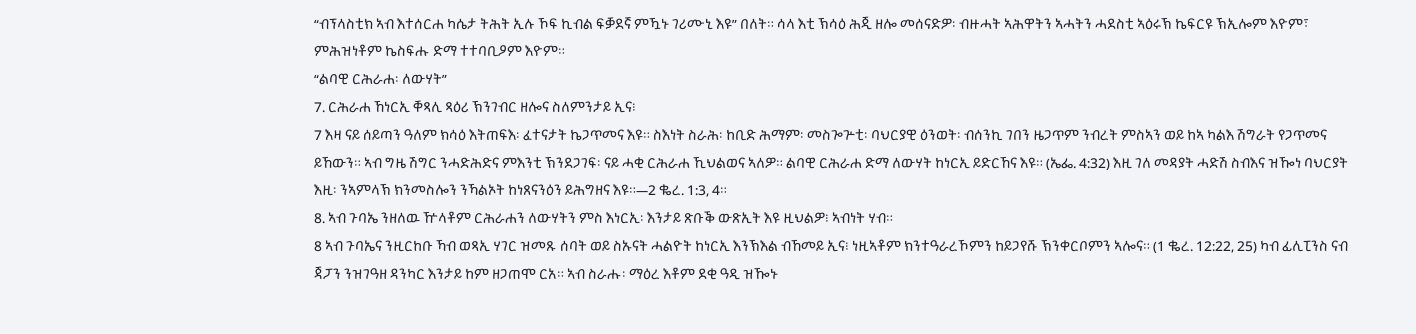“ብፕላስቲክ ኣብ እተሰርሐ ካሴታ ትሕት ኢሉ ኾፍ ኪብል ፍቓደኛ ምዃኑ ገሪሙኒ እዩ” በለት። ሳላ እቲ ኽሳዕ ሕጂ ዘሎ መሰናድዎ፡ ብዙሓት ኣሕዋትን ኣሓትን ሓደስቲ ኣዕሩኽ ኬፍርዩ ኽኢሎም እዮም፣ ምሕዝነቶም ኬስፍሑ ድማ ተተባቢዖም እዮም።
“ልባዊ ርሕራሐ፡ ለውሃት”
7. ርሕራሐ ኸነርኢ ቐጻሊ ጻዕሪ ኽንገብር ዘሎና ስለምንታይ ኢና፧
7 እዛ ናይ ሰይጣን ዓለም ክሳዕ እትጠፍእ፡ ፈተናታት ኬጋጥመና እዩ። ስእነት ስራሕ፡ ከቢድ ሕማም፡ መስጐጕቲ፡ ባህርያዊ ዕንወት፡ ብሰንኪ ገበን ዜጋጥም ንብረት ምስኣን ወይ ከኣ ካልእ ሽግራት የጋጥመና ይኸውን። ኣብ ግዜ ሽግር ንሓድሕድና ምእንቲ ኽንደጋገፍ፡ ናይ ሓቂ ርሕራሐ ኺህልወና ኣለዎ። ልባዊ ርሕራሐ ድማ ለውሃት ከነርኢ ይድርኸና እዩ። (ኤፌ. 4:32) እዚ ገለ መዳያት ሓድሽ ስብእና ዝዀነ ባህርያት እዚ፡ ንኣምላኽ ክንመስሎን ንኻልኦት ከነጸናንዕን ይሕግዘና እዩ።—2 ቈረ. 1:3, 4።
8. ኣብ ጉባኤ ንዘለዉ ዅላቶም ርሕራሐን ለውሃትን ምስ እነርኢ፡ እንታይ ጽቡቕ ውጽኢት እዩ ዚህልዎ፧ ኣብነት ሃብ።
8 ኣብ ጉባኤና ንዚርከቡ ኻብ ወጻኢ ሃገር ዝመጹ ሰባት ወይ ስኡናት ሓልዮት ከነርኢ እንኽእል ብኸመይ ኢና፧ ነዚኣቶም ክንተዓራረኾምን ከይጋየሹ ኽንቀርቦምን ኣሎና። (1 ቈረ. 12:22, 25) ካብ ፊሊፒንስ ናብ ጃፓን ንዝገዓዘ ዳንካር እንታይ ከም ዘጋጠሞ ርአ። ኣብ ስራሑ፡ ማዕረ እቶም ደቂ ዓዲ ዝዀኑ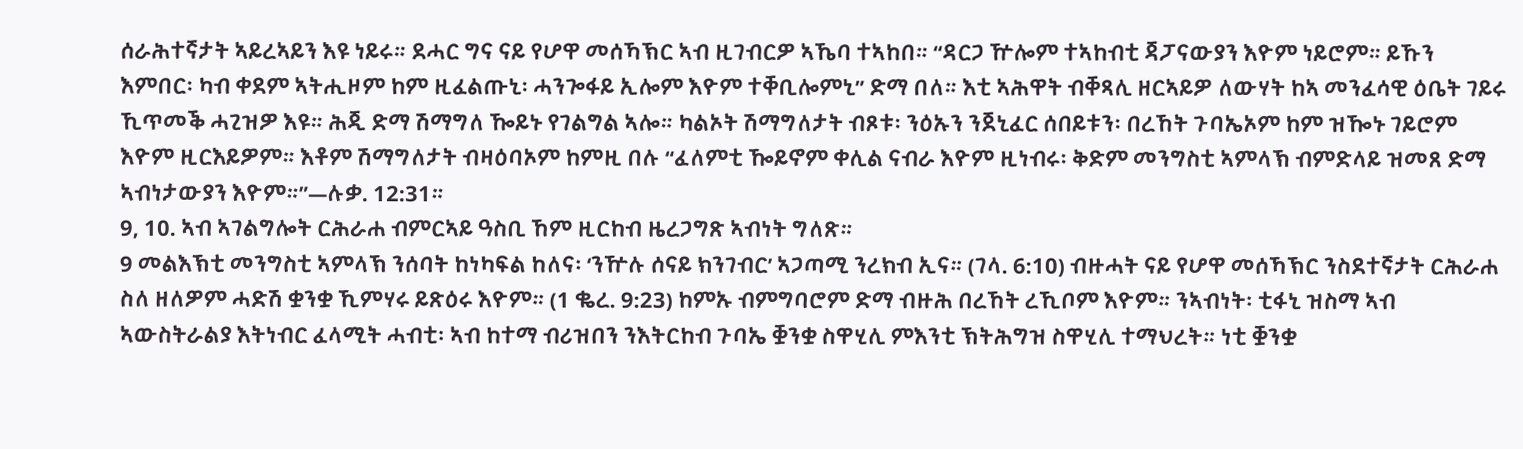ሰራሕተኛታት ኣይረኣይን እዩ ነይሩ። ደሓር ግና ናይ የሆዋ መሰኻኽር ኣብ ዚገብርዎ ኣኼባ ተኣከበ። “ዳርጋ ዅሎም ተኣከብቲ ጃፓናውያን እዮም ነይሮም። ይኹን እምበር፡ ካብ ቀደም ኣትሒዞም ከም ዚፈልጡኒ፡ ሓንጐፋይ ኢሎም እዮም ተቐቢሎምኒ” ድማ በለ። እቲ ኣሕዋት ብቐጻሊ ዘርኣይዎ ለውሃት ከኣ መንፈሳዊ ዕቤት ገይሩ ኺጥመቕ ሓጊዝዎ እዩ። ሕጂ ድማ ሽማግለ ዀይኑ የገልግል ኣሎ። ካልኦት ሽማግለታት ብጾቱ፡ ንዕኡን ንጀኒፈር ሰበይቱን፡ በረኸት ጉባኤኦም ከም ዝዀኑ ገይሮም እዮም ዚርእይዎም። እቶም ሽማግለታት ብዛዕባኦም ከምዚ በሉ “ፈለምቲ ዀይኖም ቀሊል ናብራ እዮም ዚነብሩ፡ ቅድም መንግስቲ ኣምላኽ ብምድላይ ዝመጸ ድማ ኣብነታውያን እዮም።”—ሉቃ. 12:31።
9, 10. ኣብ ኣገልግሎት ርሕራሐ ብምርኣይ ዓስቢ ኸም ዚርከብ ዜረጋግጽ ኣብነት ግለጽ።
9 መልእኽቲ መንግስቲ ኣምላኽ ንሰባት ከነካፍል ከለና፡ ‘ንዅሉ ሰናይ ክንገብር’ ኣጋጣሚ ንረክብ ኢና። (ገላ. 6:10) ብዙሓት ናይ የሆዋ መሰኻኽር ንስደተኛታት ርሕራሐ ስለ ዘለዎም ሓድሽ ቋንቋ ኺምሃሩ ይጽዕሩ እዮም። (1 ቈረ. 9:23) ከምኡ ብምግባሮም ድማ ብዙሕ በረኸት ረኺቦም እዮም። ንኣብነት፡ ቲፋኒ ዝስማ ኣብ ኣውስትራልያ እትነብር ፈላሚት ሓብቲ፡ ኣብ ከተማ ብሪዝበን ንእትርከብ ጉባኤ ቛንቋ ስዋሂሊ ምእንቲ ኽትሕግዝ ስዋሂሊ ተማህረት። ነቲ ቛንቋ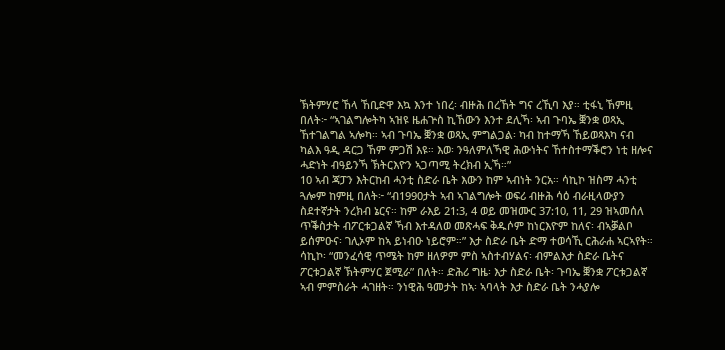ኽትምሃሮ ኸላ ኸቢድዋ እኳ እንተ ነበረ፡ ብዙሕ በረኸት ግና ረኺባ እያ። ቲፋኒ ኸምዚ በለት፦ “ኣገልግሎትካ ኣዝዩ ዜሐጕስ ኪኸውን እንተ ደሊኻ፡ ኣብ ጉባኤ ቛንቋ ወጻኢ ኸተገልግል ኣሎካ። ኣብ ጉባኤ ቛንቋ ወጻኢ ምግልጋል፡ ካብ ከተማኻ ኸይወጻእካ ናብ ካልእ ዓዲ ዳርጋ ኸም ምጋሽ እዩ። እወ፡ ንዓለምለኻዊ ሕውነትና ኸተስተማቕሮን ነቲ ዘሎና ሓድነት ብዓይንኻ ኽትርእዮን ኣጋጣሚ ትረክብ ኢኻ።”
10 ኣብ ጃፓን እትርከብ ሓንቲ ስድራ ቤት እውን ከም ኣብነት ንርአ። ሳኪኮ ዝስማ ሓንቲ ጓሎም ከምዚ በለት፦ “ብ1990ታት ኣብ ኣገልግሎት ወፍሪ ብዙሕ ሳዕ ብራዚላውያን ስደተኛታት ንረክብ ኔርና። ከም ራእይ 21:3, 4 ወይ መዝሙር 37:10, 11, 29 ዝኣመሰለ ጥቕስታት ብፖርቱጋልኛ ኻብ እተዳለወ መጽሓፍ ቅዱሶም ከነርእዮም ከለና፡ ብኣቓልቦ ይሰምዑና፡ ገሊኦም ከኣ ይነብዑ ነይሮም።” እታ ስድራ ቤት ድማ ተወሳኺ ርሕራሐ ኣርኣየት። ሳኪኮ፡ “መንፈሳዊ ጥሜት ከም ዘለዎም ምስ ኣስተብሃልና፡ ብምልእታ ስድራ ቤትና ፖርቱጋልኛ ኽትምሃር ጀሚራ” በለት። ድሕሪ ግዜ፡ እታ ስድራ ቤት፡ ጉባኤ ቛንቋ ፖርቱጋልኛ ኣብ ምምስራት ሓገዘት። ንነዊሕ ዓመታት ከኣ፡ ኣባላት እታ ስድራ ቤት ንሓያሎ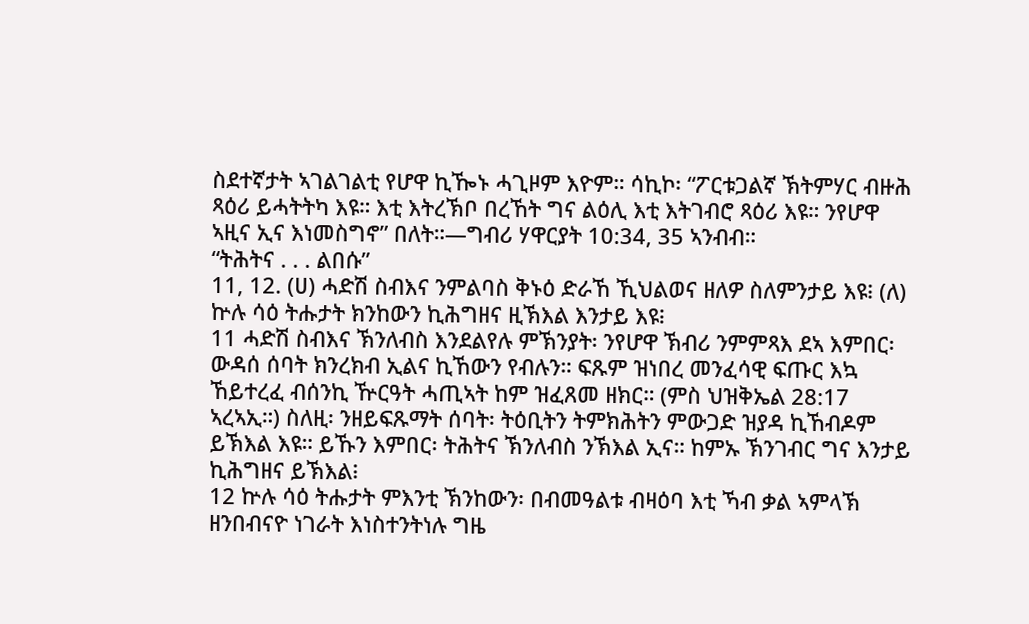ስደተኛታት ኣገልገልቲ የሆዋ ኪዀኑ ሓጊዞም እዮም። ሳኪኮ፡ “ፖርቱጋልኛ ኽትምሃር ብዙሕ ጻዕሪ ይሓትትካ እዩ። እቲ እትረኽቦ በረኸት ግና ልዕሊ እቲ እትገብሮ ጻዕሪ እዩ። ንየሆዋ ኣዚና ኢና እነመስግኖ” በለት።—ግብሪ ሃዋርያት 10:34, 35 ኣንብብ።
“ትሕትና . . . ልበሱ”
11, 12. (ሀ) ሓድሽ ስብእና ንምልባስ ቅኑዕ ድራኸ ኺህልወና ዘለዎ ስለምንታይ እዩ፧ (ለ) ኵሉ ሳዕ ትሑታት ክንከውን ኪሕግዘና ዚኽእል እንታይ እዩ፧
11 ሓድሽ ስብእና ኽንለብስ እንደልየሉ ምኽንያት፡ ንየሆዋ ኽብሪ ንምምጻእ ደኣ እምበር፡ ውዳሰ ሰባት ክንረክብ ኢልና ኪኸውን የብሉን። ፍጹም ዝነበረ መንፈሳዊ ፍጡር እኳ ኸይተረፈ ብሰንኪ ዅርዓት ሓጢኣት ከም ዝፈጸመ ዘክር። (ምስ ህዝቅኤል 28:17 ኣረኣኢ።) ስለዚ፡ ንዘይፍጹማት ሰባት፡ ትዕቢትን ትምክሕትን ምውጋድ ዝያዳ ኪኸብዶም ይኽእል እዩ። ይኹን እምበር፡ ትሕትና ኽንለብስ ንኽእል ኢና። ከምኡ ኽንገብር ግና እንታይ ኪሕግዘና ይኽእል፧
12 ኵሉ ሳዕ ትሑታት ምእንቲ ኽንከውን፡ በብመዓልቱ ብዛዕባ እቲ ኻብ ቃል ኣምላኽ ዘንበብናዮ ነገራት እነስተንትነሉ ግዜ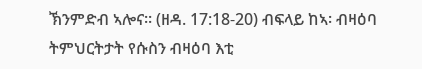ኽንምድብ ኣሎና። (ዘዳ. 17:18-20) ብፍላይ ከኣ፡ ብዛዕባ ትምህርትታት የሱስን ብዛዕባ እቲ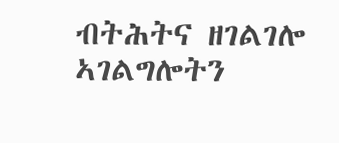ብትሕትና ዘገልገሎ ኣገልግሎትን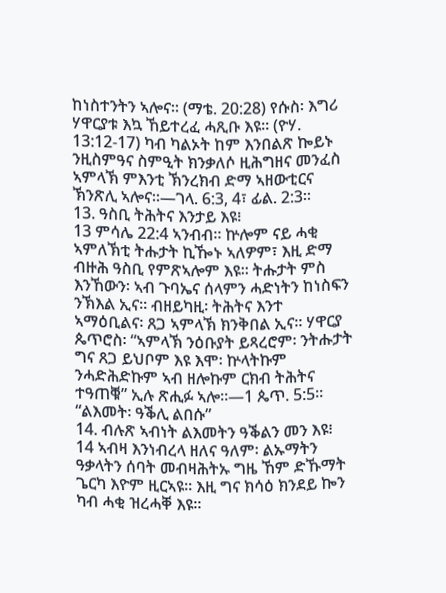ከነስተንትን ኣሎና። (ማቴ. 20:28) የሱስ፡ እግሪ ሃዋርያቱ እኳ ኸይተረፈ ሓጺቡ እዩ። (ዮሃ. 13:12-17) ካብ ካልኦት ከም እንበልጽ ኰይኑ ንዚስምዓና ስምዒት ክንቃለሶ ዚሕግዘና መንፈስ ኣምላኽ ምእንቲ ኽንረክብ ድማ ኣዘውቲርና ኽንጽሊ ኣሎና።—ገላ. 6:3, 4፣ ፊል. 2:3።
13. ዓስቢ ትሕትና እንታይ እዩ፧
13 ምሳሌ 22:4 ኣንብብ። ኵሎም ናይ ሓቂ ኣምለኽቲ ትሑታት ኪዀኑ ኣለዎም፣ እዚ ድማ ብዙሕ ዓስቢ የምጽኣሎም እዩ። ትሑታት ምስ እንኸውን፡ ኣብ ጉባኤና ሰላምን ሓድነትን ከነስፍን ንኽእል ኢና። ብዘይካዚ፡ ትሕትና እንተ ኣማዕቢልና፡ ጸጋ ኣምላኽ ክንቅበል ኢና። ሃዋርያ ጴጥሮስ፡ “ኣምላኽ ንዕቡያት ይጻረሮም፡ ንትሑታት ግና ጸጋ ይህቦም እዩ እሞ፡ ኵላትኩም ንሓድሕድኩም ኣብ ዘሎኩም ርክብ ትሕትና ተዓጠቑ” ኢሉ ጽሒፉ ኣሎ።—1 ጴጥ. 5:5።
“ልእመት፡ ዓቕሊ ልበሱ”
14. ብሉጽ ኣብነት ልእመትን ዓቕልን መን እዩ፧
14 ኣብዛ እንነብረላ ዘለና ዓለም፡ ልኡማትን ዓቃላትን ሰባት መብዛሕትኡ ግዜ ኸም ድኹማት ጌርካ እዮም ዚርኣዩ። እዚ ግና ክሳዕ ክንደይ ኰን ካብ ሓቂ ዝረሓቐ እዩ።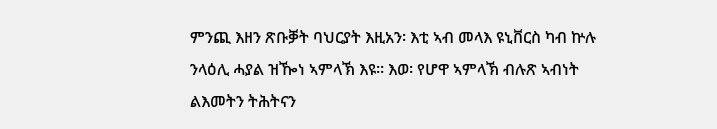ምንጪ እዘን ጽቡቓት ባህርያት እዚአን፡ እቲ ኣብ መላእ ዩኒቨርስ ካብ ኵሉ ንላዕሊ ሓያል ዝዀነ ኣምላኽ እዩ። እወ፡ የሆዋ ኣምላኽ ብሉጽ ኣብነት ልእመትን ትሕትናን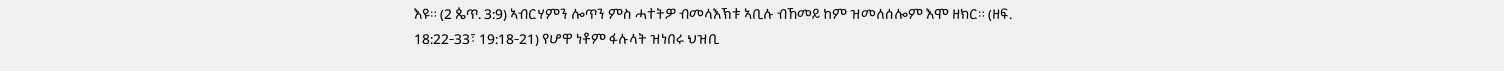እዩ። (2 ጴጥ. 3:9) ኣብርሃምን ሎጥን ምስ ሓተትዎ ብመላእኽቱ ኣቢሉ ብኸመይ ከም ዝመለሰሎም እሞ ዘክር። (ዘፍ. 18:22-33፣ 19:18-21) የሆዋ ነቶም ፋሉላት ዝነበሩ ህዝቢ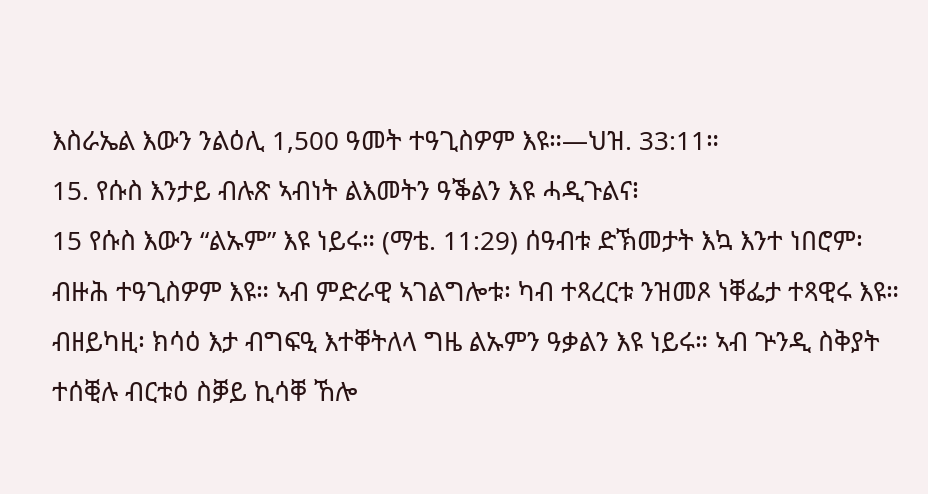እስራኤል እውን ንልዕሊ 1,500 ዓመት ተዓጊስዎም እዩ።—ህዝ. 33:11።
15. የሱስ እንታይ ብሉጽ ኣብነት ልእመትን ዓቕልን እዩ ሓዲጉልና፧
15 የሱስ እውን “ልኡም” እዩ ነይሩ። (ማቴ. 11:29) ሰዓብቱ ድኽመታት እኳ እንተ ነበሮም፡ ብዙሕ ተዓጊስዎም እዩ። ኣብ ምድራዊ ኣገልግሎቱ፡ ካብ ተጻረርቱ ንዝመጾ ነቐፌታ ተጻዊሩ እዩ። ብዘይካዚ፡ ክሳዕ እታ ብግፍዒ እተቐትለላ ግዜ ልኡምን ዓቃልን እዩ ነይሩ። ኣብ ጕንዲ ስቅያት ተሰቒሉ ብርቱዕ ስቓይ ኪሳቐ ኸሎ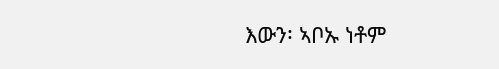እውን፡ ኣቦኡ ነቶም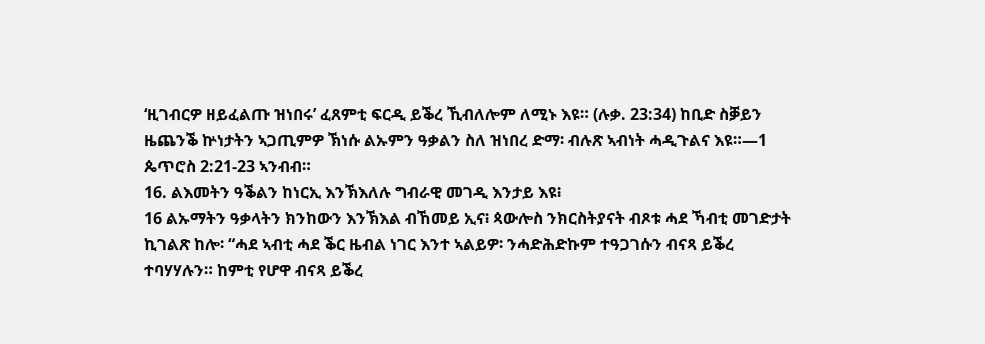‘ዚገብርዎ ዘይፈልጡ ዝነበሩ’ ፈጸምቲ ፍርዲ ይቕረ ኺብለሎም ለሚኑ እዩ። (ሉቃ. 23:34) ከቢድ ስቓይን ዜጨንቕ ኵነታትን ኣጋጢምዎ ኽነሱ ልኡምን ዓቃልን ስለ ዝነበረ ድማ፡ ብሉጽ ኣብነት ሓዲጉልና እዩ።—1 ጴጥሮስ 2:21-23 ኣንብብ።
16. ልእመትን ዓቕልን ከነርኢ እንኽእለሉ ግብራዊ መገዲ እንታይ እዩ፧
16 ልኡማትን ዓቃላትን ክንከውን እንኽእል ብኸመይ ኢና፧ ጳውሎስ ንክርስትያናት ብጾቱ ሓደ ኻብቲ መገድታት ኪገልጽ ከሎ፡ “ሓደ ኣብቲ ሓደ ቕር ዜብል ነገር እንተ ኣልይዎ፡ ንሓድሕድኩም ተዓጋገሱን ብናጻ ይቕረ ተባሃሃሉን። ከምቲ የሆዋ ብናጻ ይቕረ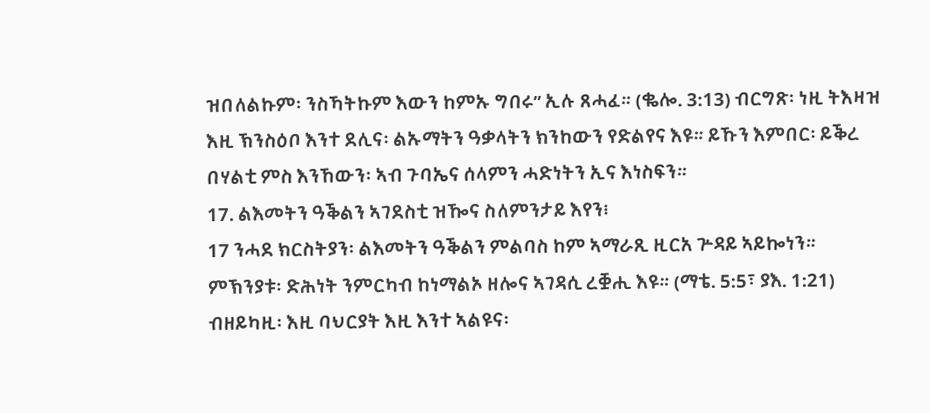ዝበለልኩም፡ ንስኻትኩም እውን ከምኡ ግበሩ” ኢሉ ጸሓፈ። (ቈሎ. 3:13) ብርግጽ፡ ነዚ ትእዛዝ እዚ ኽንስዕቦ እንተ ደሊና፡ ልኡማትን ዓቃላትን ክንከውን የድልየና እዩ። ይኹን እምበር፡ ይቕረ በሃልቲ ምስ እንኸውን፡ ኣብ ጉባኤና ሰላምን ሓድነትን ኢና እነስፍን።
17. ልእመትን ዓቕልን ኣገደስቲ ዝዀና ስለምንታይ እየን፧
17 ንሓደ ክርስትያን፡ ልእመትን ዓቕልን ምልባስ ከም ኣማራጺ ዚርአ ጕዳይ ኣይኰነን። ምኽንያቱ፡ ድሕነት ንምርካብ ከነማልኦ ዘሎና ኣገዳሲ ረቛሒ እዩ። (ማቴ. 5:5፣ ያእ. 1:21) ብዘይካዚ፡ እዚ ባህርያት እዚ እንተ ኣልዩና፡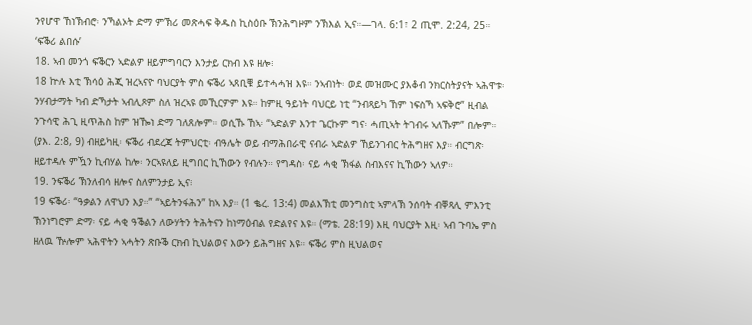ንየሆዋ ኸነኽብሮ፡ ንኻልኦት ድማ ምኽሪ መጽሓፍ ቅዱስ ኪስዕቡ ኽንሕግዞም ንኽእል ኢና።—ገላ. 6:1፣ 2 ጢሞ. 2:24, 25።
‘ፍቕሪ ልበሱ’
18. ኣብ መንጎ ፍቕርን ኣድልዎ ዘይምግባርን እንታይ ርክብ እዩ ዘሎ፧
18 ኵሉ እቲ ኽሳዕ ሕጂ ዝረኣናዮ ባህርያት ምስ ፍቕሪ ኣጸቢቑ ይተሓሓዝ እዩ። ንኣብነት፡ ወደ መዝሙር ያእቆብ ንክርስትያናት ኣሕዋቱ፡ ንሃብታማት ካብ ድኻታት ኣብሊጾም ስለ ዝረኣዩ መኺርዎም እዩ። ከምዚ ዓይነት ባህርይ ነቲ “ንብጻይካ ኸም ነፍስኻ ኣፍቅሮ” ዚብል ንጉሳዊ ሕጊ ዚጥሕስ ከም ዝዀነ ድማ ገለጸሎም። ወሲኹ ኸኣ፡ “ኣድልዎ እንተ ጌርኩም ግና፡ ሓጢኣት ትገብሩ ኣለኹም” በሎም። (ያእ. 2:8, 9) ብዘይካዚ፡ ፍቕሪ ብደረጃ ትምህርቲ፡ ብዓሌት ወይ ብማሕበራዊ ናብራ ኣድልዎ ኸይንገብር ትሕግዘና እያ። ብርግጽ፡ ዘይተዳሉ ምዃን ኪብሃል ከሎ፡ ንርኣዩለይ ዚግበር ኪኸውን የብሉን። የግዳስ፡ ናይ ሓቂ ኽፋል ስብእናና ኪኸውን ኣለዎ።
19. ንፍቕሪ ኽንለብሳ ዘሎና ስለምንታይ ኢና፧
19 ፍቕሪ፡ “ዓቃልን ለዋህን እያ።” “ኣይትንፋሕን” ከኣ እያ። (1 ቈረ. 13:4) መልእኽቲ መንግስቲ ኣምላኽ ንሰባት ብቐጻሊ ምእንቲ ኽንነግሮም ድማ፡ ናይ ሓቂ ዓቕልን ለውሃትን ትሕትናን ከነማዕብል የድልየና እዩ። (ማቴ. 28:19) እዚ ባህርያት እዚ፡ ኣብ ጉባኤ ምስ ዘለዉ ዅሎም ኣሕዋትን ኣሓትን ጽቡቕ ርክብ ኪህልወና እውን ይሕግዘና እዩ። ፍቕሪ ምስ ዚህልወና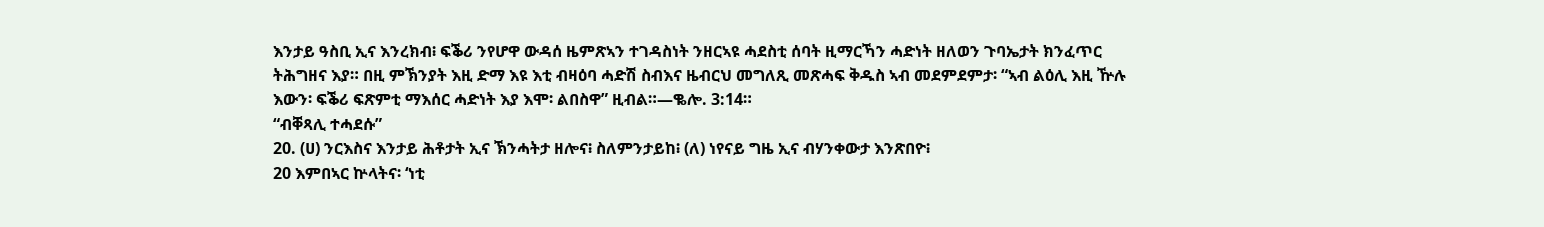እንታይ ዓስቢ ኢና እንረክብ፧ ፍቕሪ ንየሆዋ ውዳሰ ዜምጽኣን ተገዳስነት ንዘርኣዩ ሓደስቲ ሰባት ዚማርኻን ሓድነት ዘለወን ጉባኤታት ክንፈጥር ትሕግዘና እያ። በዚ ምኽንያት እዚ ድማ እዩ እቲ ብዛዕባ ሓድሽ ስብእና ዜብርህ መግለጺ መጽሓፍ ቅዱስ ኣብ መደምደምታ፡ “ኣብ ልዕሊ እዚ ዅሉ እውን፡ ፍቕሪ ፍጽምቲ ማእሰር ሓድነት እያ እሞ፡ ልበስዋ” ዚብል።—ቈሎ. 3:14።
“ብቐጻሊ ተሓደሱ”
20. (ሀ) ንርእስና እንታይ ሕቶታት ኢና ኽንሓትታ ዘሎና፧ ስለምንታይከ፧ (ለ) ነየናይ ግዜ ኢና ብሃንቀውታ እንጽበዮ፧
20 እምበኣር ኵላትና፡ ‘ነቲ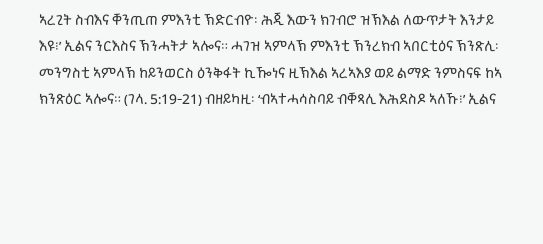ኣረጊት ስብእና ቐንጢጠ ምእንቲ ኽድርብዮ፡ ሕጂ እውን ክገብሮ ዝኽእል ለውጥታት እንታይ እዩ፧’ ኢልና ንርእስና ኽንሓትታ ኣሎና። ሓገዝ ኣምላኽ ምእንቲ ኽንረክብ ኣበርቲዕና ኽንጽሊ፡ መንግስቲ ኣምላኽ ከይንወርስ ዕንቅፋት ኪዀነና ዚኽእል ኣረኣእያ ወይ ልማድ ንምስናፍ ከኣ ክንጽዕር ኣሎና። (ገላ. 5:19-21) ብዘይካዚ፡ ‘ብኣተሓሳስባይ ብቐጻሊ እሕደስዶ ኣለኹ፧’ ኢልና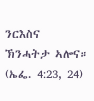ንርእስና ኽንሓትታ ኣሎና። (ኤፌ. 4:23, 24)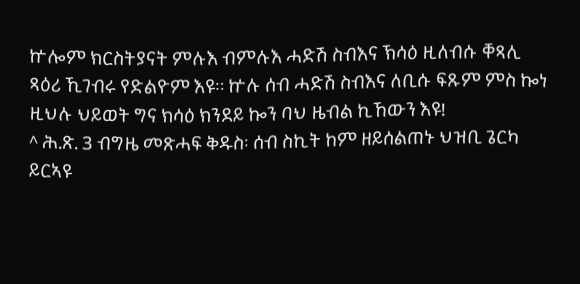ኵሎም ክርስትያናት ምሉእ ብምሉእ ሓድሽ ስብእና ኽሳዕ ዚለብሱ ቐጻሊ ጻዕሪ ኺገብሩ የድልዮም እዩ። ኵሉ ሰብ ሓድሽ ስብእና ለቢሱ ፍጹም ምስ ኰነ ዚህሉ ህይወት ግና ክሳዕ ክንደይ ኰን ባህ ዜብል ኪኸውን እዩ!
^ ሕ.ጽ. 3 ብግዜ መጽሓፍ ቅዱስ፡ ሰብ ስኪት ከም ዘይሰልጠኑ ህዝቢ ጌርካ ይርኣዩ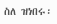ስለ ዝነበሩ፡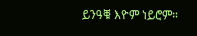ይንዓቑ እዮም ነይሮም።